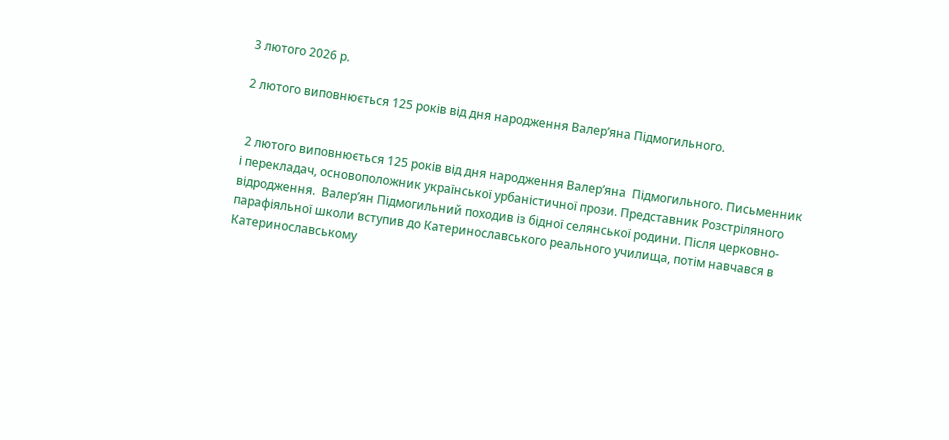3 лютого 2026 р.

2 лютого виповнюється 125 років від дня народження Валер’яна Підмогильного.


 2 лютого виповнюється 125 років від дня народження Валер’яна  Підмогильного. Письменник і перекладач, основоположник української урбаністичної прози. Представник Розстріляного відродження.  Валер’ян Підмогильний походив із бідної селянської родини. Після церковно-парафіяльної школи вступив до Катеринославського реального училища, потім навчався в Катеринославському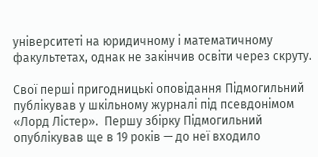університеті на юридичному і математичному факультетах, однак не закінчив освіти через скруту.

Свої перші пригодницькі оповідання Підмогильний публікував у шкільному журналі під псевдонімом «Лорд Лістер».  Першу збірку Підмогильний опублікував ще в 19 років — до неї входило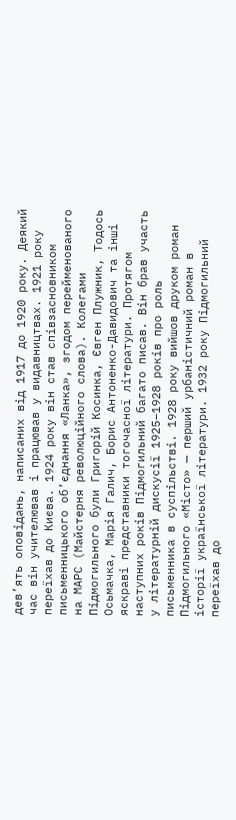дев’ять оповідань, написаних від 1917 до 1920 року. Деякий час він учителював і працював у видавництвах. 1921 року переїхав до Києва. 1924 року він став співзасновником письменницького об’єднання «Ланка», згодом перейменованого на МАРС (Майстерня революційного слова). Колегами Підмогильного були Григорій Косинка, Євген Плужник, Тодось Осьмачка, Марія Галич, Борис Антоненко-Давидович та інші яскраві представники тогочасної літератури. Протягом наступних років Підмогильний багато писав. Він брав участь у літературній дискусії 1925–1928 років про роль письменника в суспільстві. 1928 року вийшов друком роман Підмогильного «Місто» — перший урбаністичний роман в історії української літератури. 1932 року Підмогильний переїхав до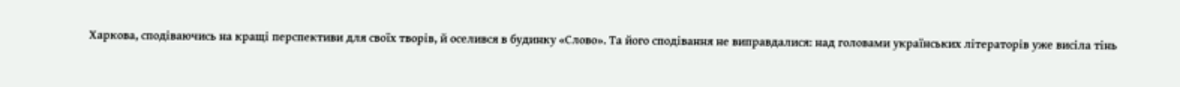Харкова, сподіваючись на кращі перспективи для своїх творів, й оселився в будинку «Слово». Та його сподівання не виправдалися: над головами українських літераторів уже висіла тінь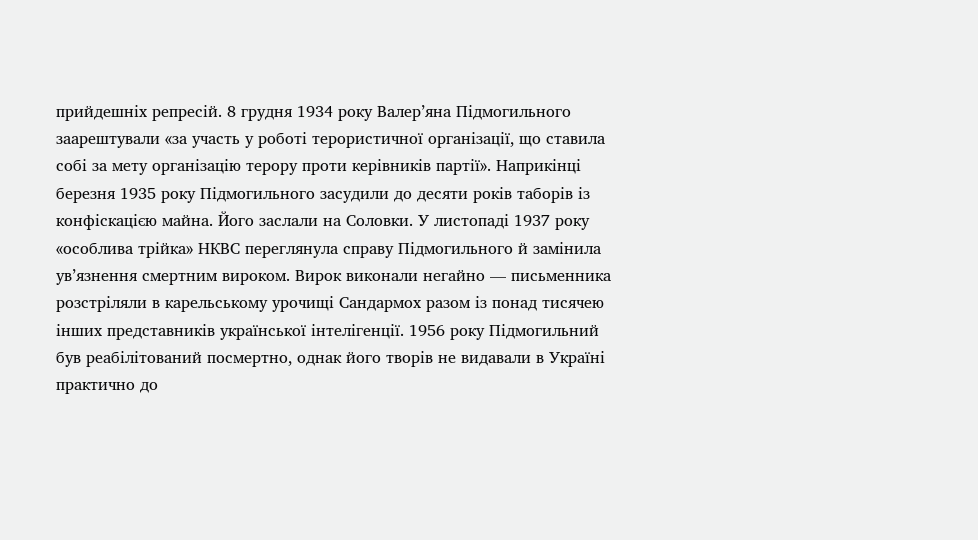прийдешніх репресій. 8 грудня 1934 року Валер’яна Підмогильного заарештували «за участь у роботі терористичної організації, що ставила собі за мету організацію терору проти керівників партії». Наприкінці березня 1935 року Підмогильного засудили до десяти років таборів із конфіскацією майна. Його заслали на Соловки. У листопаді 1937 року «особлива трійка» НКВС переглянула справу Підмогильного й замінила ув’язнення смертним вироком. Вирок виконали негайно — письменника розстріляли в карельському урочищі Сандармох разом із понад тисячею інших представників української інтелігенції. 1956 року Підмогильний був реабілітований посмертно, однак його творів не видавали в Україні практично до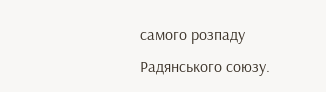самого розпаду Радянського союзу.